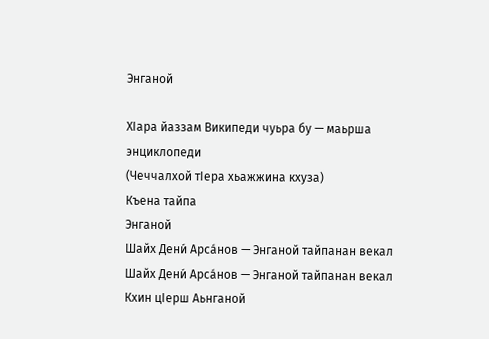Энганой

ХӀара йаззам Википеди чуьра бу — маьрша энциклопеди
(Чеччалхой тӀера хьажжина кхуза)
Къена тайпа
Энганой
Шайх Дени́ Арса́нов — Энганой тайпанан векал
Шайх Дени́ Арса́нов — Энганой тайпанан векал
Кхин цӀерш Аьнганой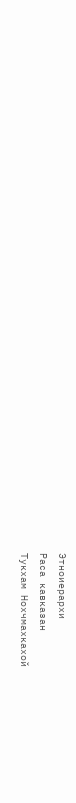Этноиерархи
Раса кавказан
Тукхам Нохчмахкахой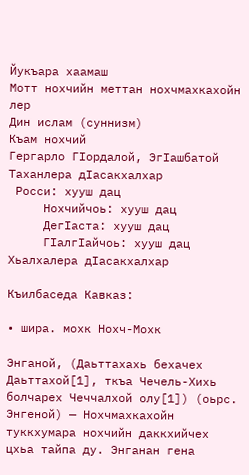Йукъара хаамаш
Мотт нохчийн меттан нохчмахкахойн лер
Дин ислам (суннизм)
Къам нохчий
Гергарло ГӀордалой, ЭгӀашбатой
Таханлера дӀасакхалхар
 Росси: хууш дац
     Нохчийчоь: хууш дац
     ДегӀаста: хууш дац
     ГӀалгӀайчоь: хууш дац
Хьалхалера дӀасакхалхар

Къилбаседа Кавказ:

• шира. мохк Нохч-Мохк

Энганой, (Даьттахахь бехачех Даьттахой[1], ткъа Чечель-Хихь болчарех Чеччалхой олу[1]) (оьрс. Энгеной) — Нохчмахкахойн туккхумара нохчийн даккхийчех цхьа тайпа ду. Энганан гена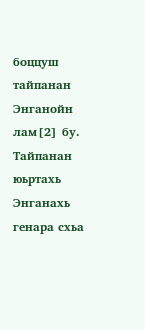боццуш тайпанан Энганойн лам[2] бу. Тайпанан юьртахь Энганахь генара схьа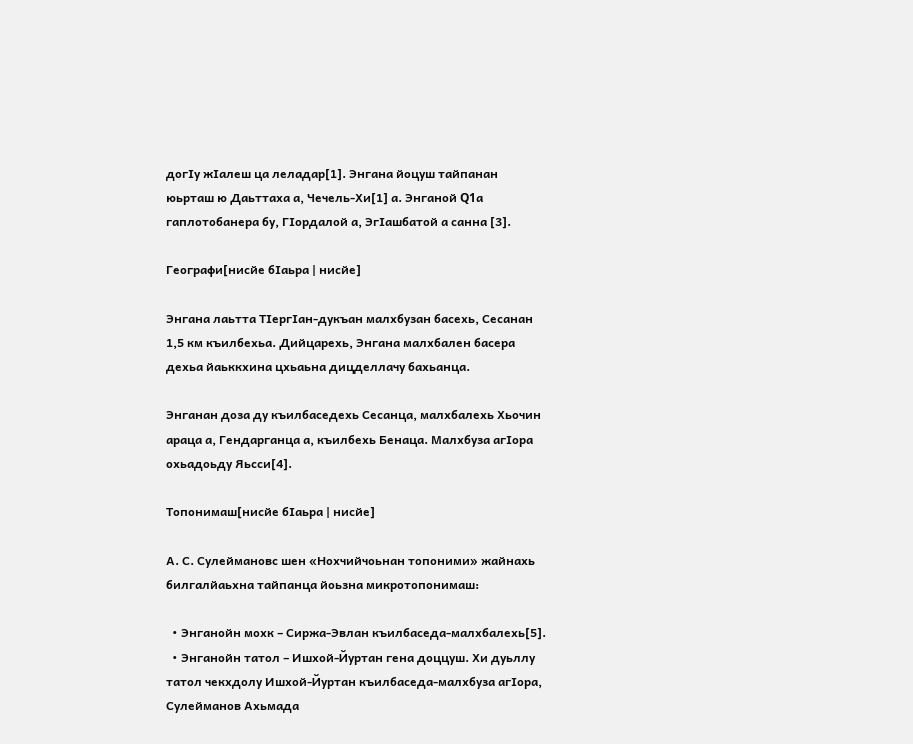догӀу жӀалеш ца леладар[1]. Энгана йоцуш тайпанан юьрташ ю Даьттаха а, Чечель-Хи[1] а. Энганой Q1а гаплотобанера бу, ГӀордалой а, ЭгӀашбатой а санна [3].

Географи[нисйе бӀаьра | нисйе]

Энгана лаьтта ТӀергӀан-дукъан малхбузан басехь, Сесанан 1,5 км къилбехьа. Дийцарехь, Энгана малхбален басера дехьа йаьккхина цхьаьна дицделлачу бахьанца.

Энганан доза ду къилбаседехь Сесанца, малхбалехь Хьочин араца а, Гендарганца а, къилбехь Бенаца. Малхбуза агӀора охьадоьду Яьсси[4].

Топонимаш[нисйе бӀаьра | нисйе]

А. С. Сулеймановс шен «Нохчийчоьнан топоними» жайнахь билгалйаьхна тайпанца йоьзна микротопонимаш:

  • Энганойн мохк – Сиржа-Эвлан къилбаседа-малхбалехь[5].
  • Энганойн татол – Ишхой-Йуртан гена доццуш. Хи дуьллу татол чекхдолу Ишхой-Йуртан къилбаседа-малхбуза агӀора, Сулейманов Ахьмада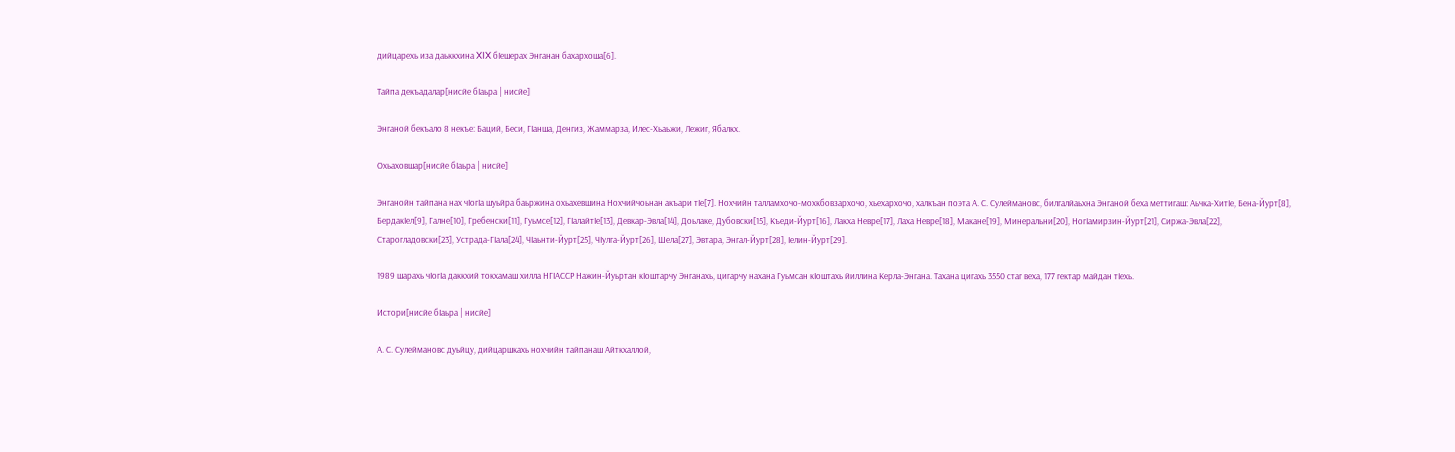дийцарехь иза даьккхина XIX бӀешерах Энганан бахархоша[6].

Тайпа декъадалар[нисйе бӀаьра | нисйе]

Энганой бекъало 8 некъе: Баций, Беси, ГӀанша, Денгиз, Жаммарза, Илес-Хьаьжи, Лежиг, Ябалкх.

Охьаховшар[нисйе бӀаьра | нисйе]

Энганойн тайпана нах чӀогӀа шуьйра баьржина охьахевшина Нохчийчоьнан акъари тӀе[7]. Нохчийн талламхочо-мохкбовзархочо, хьехархочо, халкъан поэта А. С. Сулеймановс, билгалйаьхна Энганой беха меттигаш: Аьчка-ХитӀе, Бена-Йурт[8], БердакӀел[9], Галне[10], Гребенски[11], Гуьмсе[12], ГӀалайтӀе[13], Девкар-Эвла[14], Доьлаке, Дубовски[15], Къеди-Йурт[16], Лакха Невре[17], Лаха Невре[18], Макане[19], Минеральни[20], НогӀамирзин-Йурт[21], Сиржа-Эвла[22], Старогладовски[23], Устрада-ГӀала[24], ЧӀаьнти-Йурт[25], ЧӀулга-Йурт[26], Шела[27], Эвтара, Энгал-Йурт[28], Ӏелин-Йурт[29].

1989 шарахь чӀогӀа даккхий токхамаш хилла НГӀАССР Нажин-Йуьртан кӀоштарчу Энганахь, цигарчу нахана Гуьмсан кӀоштахь йиллина Керла-Энгана. Тахана цигахь 3550 стаг веха, 177 гектар майдан тӀехь.

Истори[нисйе бӀаьра | нисйе]

А. С. Сулеймановс дуьйцу, дийцаршкахь нохчийн тайпанаш Айткхаллой,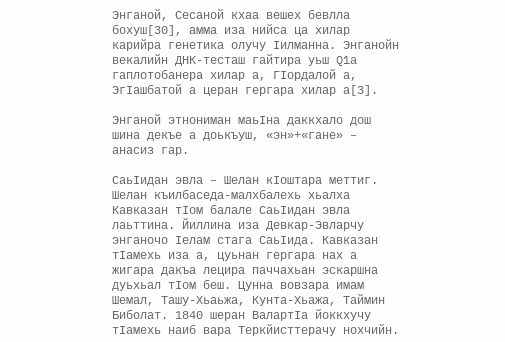Энганой, Сесаной кхаа вешех бевлла бохуш[30], амма иза нийса ца хилар карийра генетика олучу Ӏилманна. Энганойн векалийн ДНК-тесташ гайтира уьш Q1а гаплотобанера хилар а, ГӀордалой а, ЭгӀашбатой а церан гергара хилар а[3].

Энганой этнониман маьӀна даккхало дош шина декъе а доькъуш, «эн»+«гане» – анасиз гар.

СаьӀидан эвла – Шелан кӀоштара меттиг. Шелан къилбаседа-малхбалехь хьалха Кавказан тӀом балале СаьӀидан эвла лаьттина. Йиллина иза Девкар-Эвларчу энганочо Ӏелам стага СаьӀида. Кавказан тӀамехь иза а, цуьнан гергара нах а жигара дакъа лецира паччахьан эскаршна дуьхьал тӀом беш. Цунна вовзара имам Шемал, Ташу-Хьаьжа, Кунта-Хьажа, Таймин Биболат. 1840 шеран ВалартӀа йоккхучу тӀамехь наиб вара Теркйисттерачу нохчийн.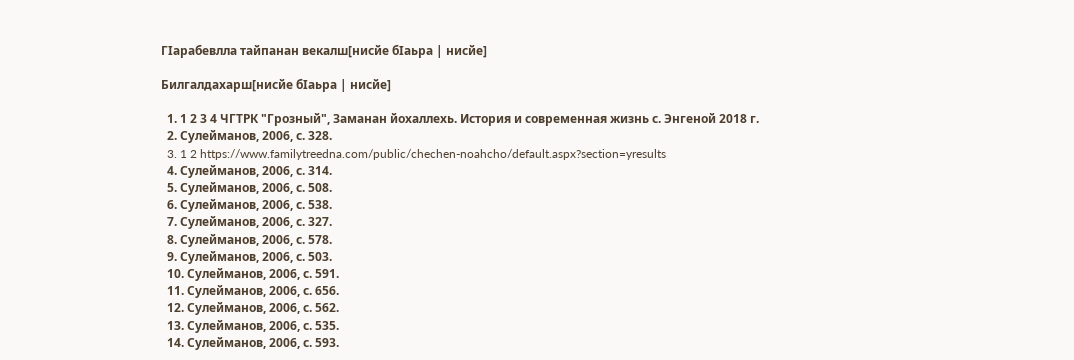ГӀарабевлла тайпанан векалш[нисйе бӀаьра | нисйе]

Билгалдахарш[нисйе бӀаьра | нисйе]

  1. 1 2 3 4 ЧГТРК "Грозный", Заманан йохаллехь. История и современная жизнь с. Энгеной 2018 г.
  2. Сулейманов, 2006, с. 328.
  3. 1 2 https://www.familytreedna.com/public/chechen-noahcho/default.aspx?section=yresults
  4. Сулейманов, 2006, с. 314.
  5. Сулейманов, 2006, с. 508.
  6. Сулейманов, 2006, с. 538.
  7. Сулейманов, 2006, с. 327.
  8. Сулейманов, 2006, с. 578.
  9. Сулейманов, 2006, с. 503.
  10. Сулейманов, 2006, с. 591.
  11. Сулейманов, 2006, с. 656.
  12. Сулейманов, 2006, с. 562.
  13. Сулейманов, 2006, с. 535.
  14. Сулейманов, 2006, с. 593.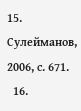15. Сулейманов, 2006, с. 671.
  16.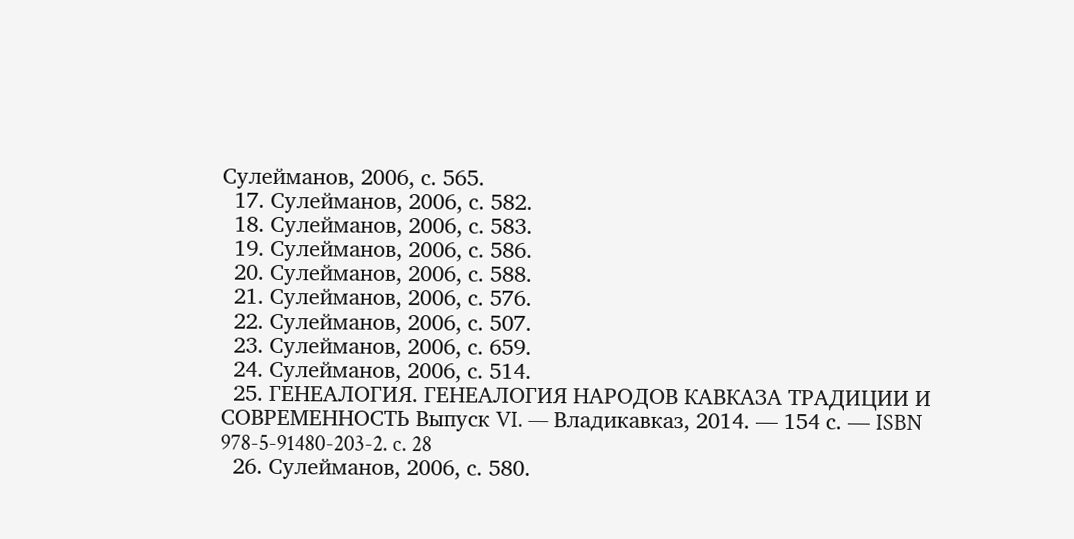Сулейманов, 2006, с. 565.
  17. Сулейманов, 2006, с. 582.
  18. Сулейманов, 2006, с. 583.
  19. Сулейманов, 2006, с. 586.
  20. Сулейманов, 2006, с. 588.
  21. Сулейманов, 2006, с. 576.
  22. Сулейманов, 2006, с. 507.
  23. Сулейманов, 2006, с. 659.
  24. Сулейманов, 2006, с. 514.
  25. ГЕНЕАЛОГИЯ. ГЕНЕАЛОГИЯ НАРОДОВ КАВКАЗА ТРАДИЦИИ И СОВРЕМЕННОСТЬ Выпуск VI. — Владикавказ, 2014. — 154 с. — ISBN 978-5-91480-203-2. c. 28
  26. Сулейманов, 2006, с. 580.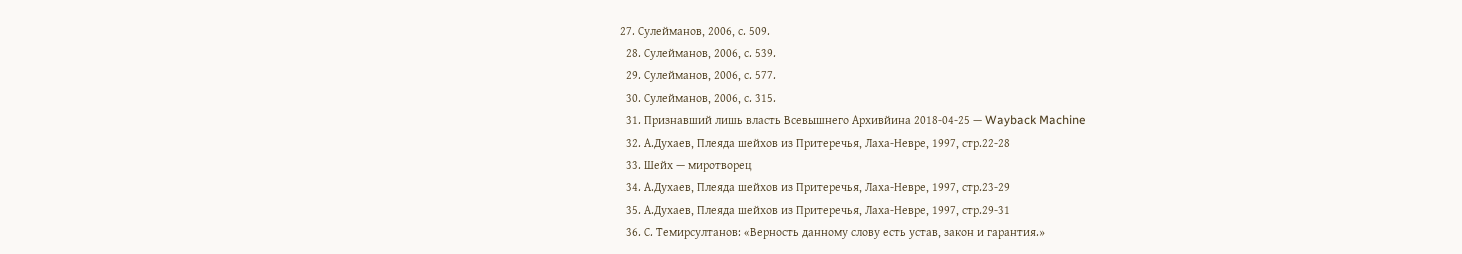27. Сулейманов, 2006, с. 509.
  28. Сулейманов, 2006, с. 539.
  29. Сулейманов, 2006, с. 577.
  30. Сулейманов, 2006, с. 315.
  31. Признавший лишь власть Всевышнего Архивйина 2018-04-25 — Wayback Machine
  32. А.Духаев, Плеяда шейхов из Притеречья, Лаха-Невре, 1997, стр.22-28
  33. Шейх — миротворец
  34. А.Духаев, Плеяда шейхов из Притеречья, Лаха-Невре, 1997, стр.23-29
  35. А.Духаев, Плеяда шейхов из Притеречья, Лаха-Невре, 1997, стр.29-31
  36. С. Темирсултанов: «Верность данному слову есть устав, закон и гарантия.»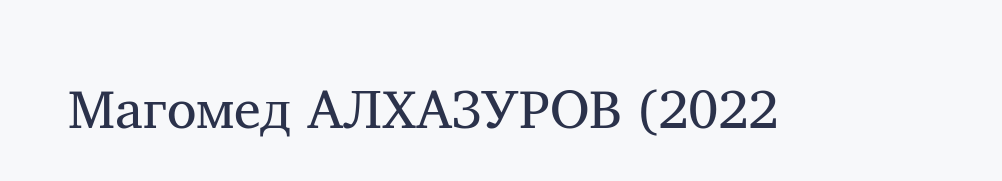Магомед АЛХАЗУРОВ (2022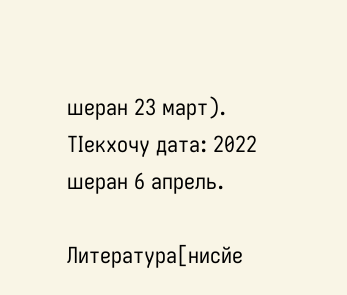шеран 23 март). ТӀекхочу дата: 2022 шеран 6 апрель.

Литература[нисйе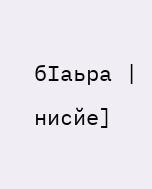бӀаьра | нисйе]